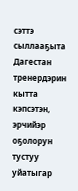сэттэ сыллааҕыта Дагестан тренердэрин кытта кэпсэтэн, эрчийэр оҕолорун тустуу уйатыгар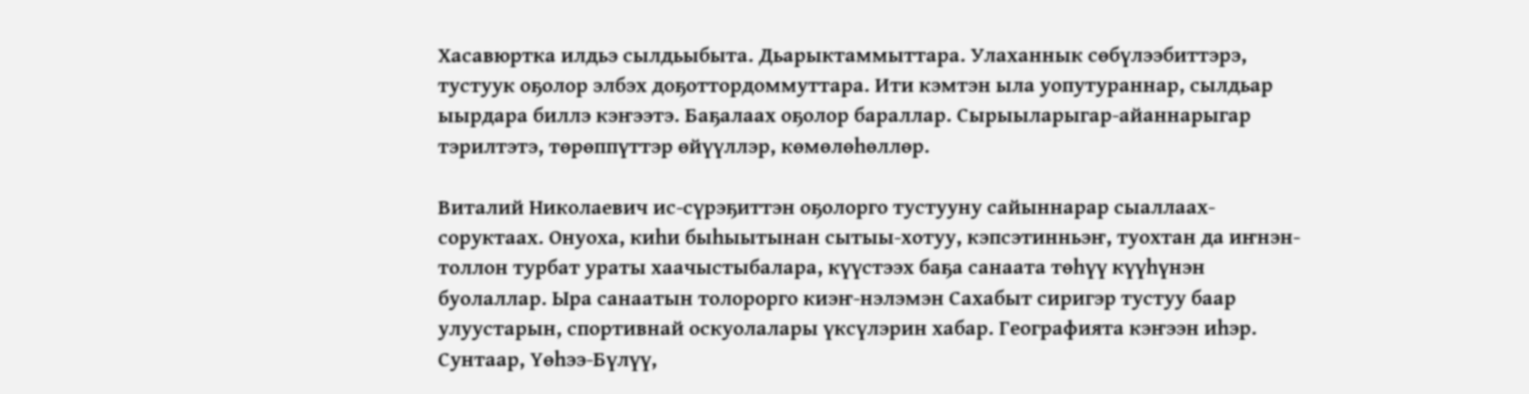Хасавюртка илдьэ сылдьыбыта. Дьарыктаммыттара. Улаханнык сөбүлээбиттэрэ, тустуук оҕолор элбэх доҕоттордоммуттара. Ити кэмтэн ыла уопутураннар, сылдьар ыырдара биллэ кэҥээтэ. Баҕалаах оҕолор бараллар. Сырыыларыгар-айаннарыгар тэрилтэтэ, төрөппүттэр өйүүллэр, көмөлөһөллөр.

Виталий Николаевич ис-сүрэҕиттэн оҕолорго тустууну сайыннарар сыаллаах-соруктаах. Онуоха, киһи быһыытынан сытыы-хотуу, кэпсэтинньэҥ, туохтан да иҥнэн-толлон турбат ураты хаачыстыбалара, күүстээх баҕа санаата төһүү күүһүнэн буолаллар. Ыра санаатын толорорго киэҥ-нэлэмэн Сахабыт сиригэр тустуу баар улуустарын, спортивнай оскуолалары үксүлэрин хабар. Географията кэҥээн иһэр. Сунтаар, Үөһээ-Бүлүү,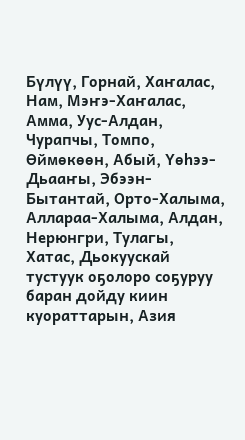Бүлүү, Горнай, Хаҥалас, Нам, Мэҥэ-Хаҥалас, Амма, Уус-Алдан, Чурапчы, Томпо, Өймөкөөн, Абый, Үөһээ-Дьааҥы, Эбээн-Бытантай, Орто-Халыма, Аллараа-Халыма, Алдан, Нерюнгри, Тулагы, Хатас, Дьокуускай тустуук оҕолоро соҕуруу баран дойду киин куораттарын, Азия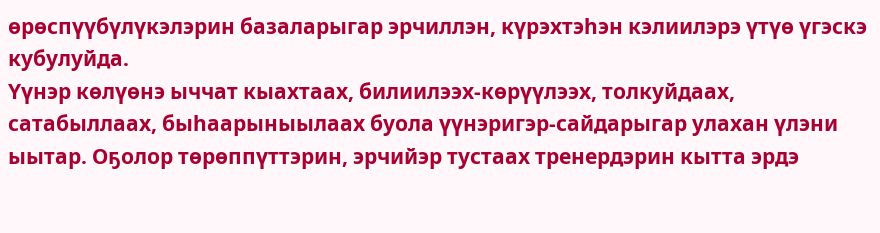өрөспүүбүлүкэлэрин базаларыгар эрчиллэн, күрэхтэһэн кэлиилэрэ үтүө үгэскэ кубулуйда.
Үүнэр көлүөнэ ыччат кыахтаах, билиилээх-көрүүлээх, толкуйдаах, сатабыллаах, быһаарыныылаах буола үүнэригэр-сайдарыгар улахан үлэни ыытар. Оҕолор төрөппүттэрин, эрчийэр тустаах тренердэрин кытта эрдэ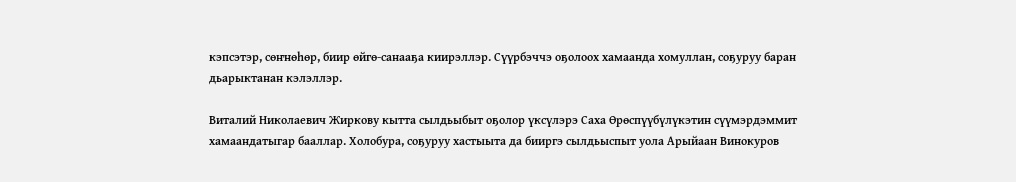кэпсэтэр, сөҥнөһөр, биир өйгө-санааҕа киирэллэр. Сүүрбэччэ оҕолоох хамаанда хомуллан, соҕуруу баран дьарыктанан кэлэллэр.

Виталий Николаевич Жиркову кытта сылдьыбыт оҕолор үксүлэрэ Саха Өрөспүүбүлүкэтин сүүмэрдэммит хамаандатыгар бааллар. Холобура, соҕуруу хастыыта да бииргэ сылдьыспыт уола Арыйаан Винокуров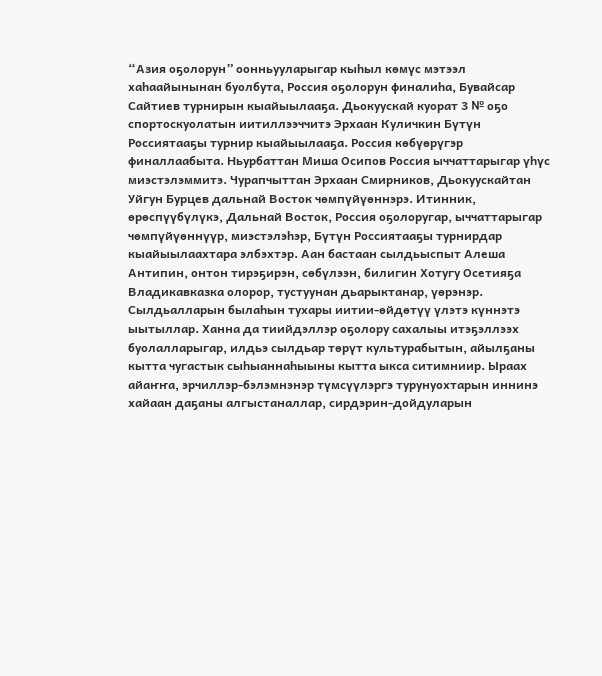“Азия оҕолорун” оонньууларыгар кыһыл көмүс мэтээл хаһаайынынан буолбута, Россия оҕолорун финалиһа, Бувайсар Сайтиев турнирын кыайыылааҕа. Дьокуускай куорат 3 № оҕо спортоскуолатын иитиллээччитэ Эрхаан Куличкин Бүтүн Россиятааҕы турнир кыайыылааҕа. Россия көбүөрүгэр финаллаабыта. Ньурбаттан Миша Осипов Россия ыччаттарыгар үһүс миэстэлэммитэ. Чурапчыттан Эрхаан Смирников, Дьокуускайтан Уйгун Бурцев дальнай Восток чөмпүйүөннэрэ. Итинник, өрөспүүбүлүкэ, Дальнай Восток, Россия оҕолоругар, ыччаттарыгар чөмпүйүөннүүр, миэстэлэһэр, Бүтүн Россиятааҕы турнирдар кыайыылаахтара элбэхтэр. Аан бастаан сылдьыспыт Алеша Антипин, онтон тирэҕирэн, сөбүлээн, билигин Хотугу Осетияҕа Владикавказка олорор, тустуунан дьарыктанар, үөрэнэр.
Сылдьалларын былаһын тухары иитии-өйдөтүү үлэтэ күннэтэ ыытыллар. Ханна да тиийдэллэр оҕолору сахалыы итэҕэллээх буолалларыгар, илдьэ сылдьар төрүт культурабытын, айылҕаны кытта чугастык сыһыаннаһыыны кытта ыкса ситимниир. Ыраах айаҥҥа, эрчиллэр-бэлэмнэнэр түмсүүлэргэ турунуохтарын иннинэ хайаан даҕаны алгыстаналлар, сирдэрин-дойдуларын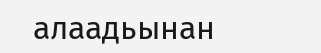алаадьынан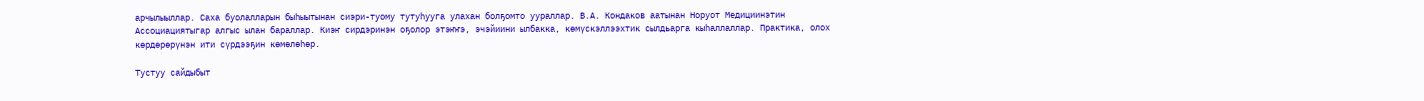арчылыыллар. Саха буолалларын быһыытынан сиэри-туому тутуһууга улахан болҕомто уураллар. В.А. Кондаков аатынан Норуот Медициинэтин Ассоциациятыгар алгыс ылан бараллар. Киэҥ сирдэринэн оҕолор этэҥҥэ, эчэйиини ылбакка, көмүскэллээхтик сылдьарга кыһаллаллар. Практика, олох көрдөрөрүнэн ити сүрдээҕин көмөлөһөр.

Тустуу сайдыбыт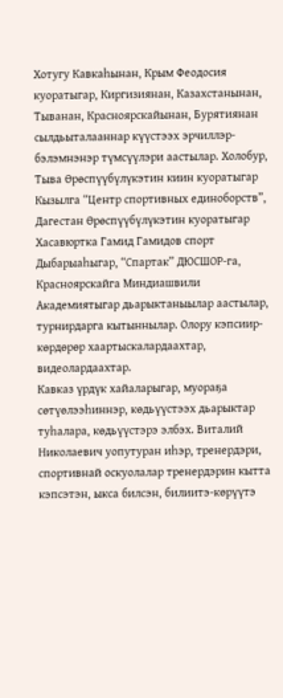Хотугу Кавкаһынан, Крым Феодосия куоратыгар, Киргизиянан, Казахстанынан, Тыванан, Красноярскайынан, Бурятиянан сылдьыталааннар күүстээх эрчиллэр-бэлэмнэнэр түмсүүлэри аастылар. Холобур, Тыва Өрөспүүбүлүкэтин киин куоратыгар Кызылга “Центр спортивных единоборств”, Дагестан Өрөспүүбүлүкэтин куоратыгар Хасавюртка Гамид Гамидов спорт Дыбарыаһыгар, “Спартак” ДЮСШОР-га, Красноярскайга Миндиашвили Академиятыгар дьарыктаныылар аастылар, турнирдарга кытыннылар. Олору кэпсиир-көрдөрөр хаартыскалардаахтар, видеолардаахтар.
Кавказ үрдүк хайаларыгар, муораҕа сөтүөлээһиннэр, көдьүүстээх дьарыктар туһалара, көдьүүстэрэ элбэх. Виталий Николаевич уопутуран иһэр, тренердэри, спортивнай оскуолалар тренердэрин кытта кэпсэтэн, ыкса билсэн, билиитэ-көрүүтэ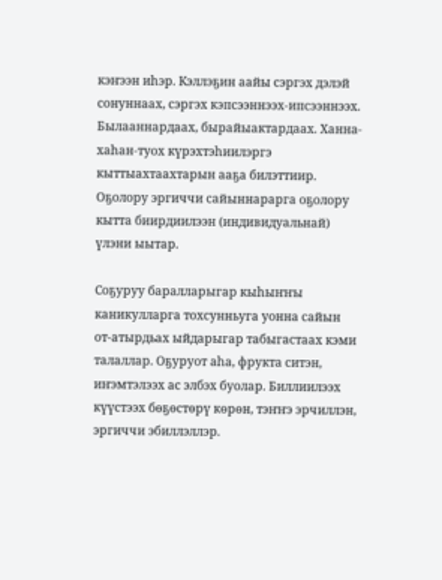кэҥээн иһэр. Кэллэҕин аайы сэргэх дэлэй сонуннаах, сэргэх кэпсээннээх-ипсээннээх. Былааннардаах, бырайыактардаах. Ханна-хаһан-туох күрэхтэһиилэргэ кыттыахтаахтарын ааҕа билэттиир. Оҕолору эргиччи сайыннарарга оҕолору кытта биирдиилээн (индивидуальнай) үлэни ыытар.

Соҕуруу баралларыгар кыһыҥҥы каникулларга тохсунньуга уонна сайын от-атырдьах ыйдарыгар табыгастаах кэми талаллар. Оҕуруот аһа, фрукта ситэн, иҥэмтэлээх ас элбэх буолар. Биллиилээх күүстээх бөҕөстөрү көрөн, тэҥҥэ эрчиллэн, эргиччи эбиллэллэр.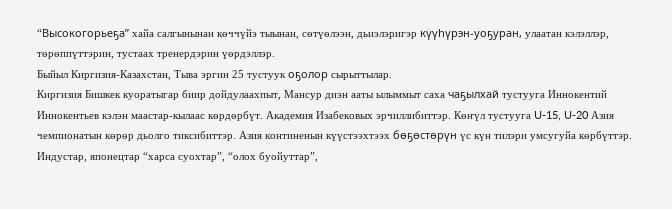“Высокогорьеҕа” хайа салгынынан көччүйэ тыынан, сөтүөлээн, дьиэлэригэр күүһүрэн-уоҕуран, улаатан кэлэллэр, төрөппүттэрин, тустаах тренердэрин үөрдэллэр.
Быйыл Киргизия-Казахстан, Тыва эргин 25 тустуук оҕолор сырыттылар.
Киргизия Бишкек куоратыгар биир дойдулаахпыт, Мансур диэн ааты ылыммыт саха чаҕылхай тустууга Иннокентий Иннокентьев кэлэн маастар-кылаас көрдөрбүт. Академия Изабековых эрчиллибиттэр. Көҥүл тустууга U-15, U-20 Азия чемпионатын көрөр дьолго тиксибиттэр. Азия континенын күүстээхтээх бөҕөстөрүн үс күн тилэри умсугуйа көрбүттэр. Индустар, японецтар “харса суохтар”, “олох буойуттар”,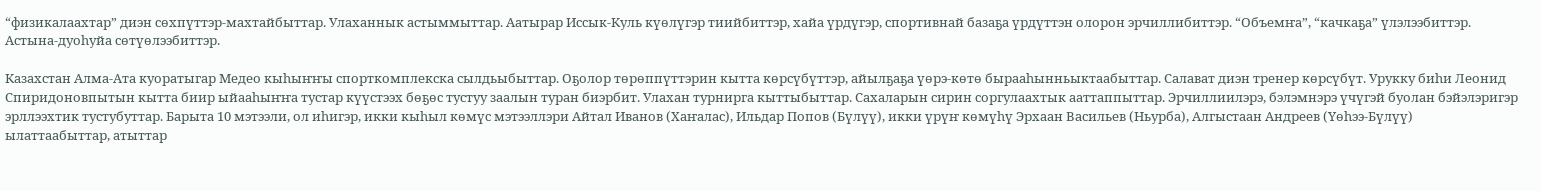“физикалаахтар” диэн сөхпүттэр-махтайбыттар. Улаханнык астыммыттар. Аатырар Иссык-Куль күөлүгэр тиийбиттэр, хайа үрдүгэр, спортивнай базаҕа үрдүттэн олорон эрчиллибиттэр. “Объемҥа”, “качкаҕа” үлэлээбиттэр. Астына-дуоһуйа сөтүөлээбиттэр.

Казахстан Алма-Ата куоратыгар Медео кыһыҥҥы спорткомплекска сылдьыбыттар. Оҕолор төрөппүттэрин кытта көрсүбүттэр, айылҕаҕа үөрэ-көтө бырааһынньыктаабыттар. Салават диэн тренер көрсүбүт. Урукку биһи Леонид Спиридоновпытын кытта биир ыйааһыҥҥа тустар күүстээх бөҕөс тустуу заалын туран биэрбит. Улахан турнирга кыттыбыттар. Сахаларын сирин соргулаахтык ааттаппыттар. Эрчиллиилэрэ, бэлэмнэрэ үчүгэй буолан бэйэлэригэр эрллээхтик тустубуттар. Барыта 10 мэтээли, ол иһигэр, икки кыһыл көмүс мэтээллэри Айтал Иванов (Хаҥалас), Ильдар Попов (Бүлүү), икки үрүҥ көмүһү Эрхаан Васильев (Ньурба), Алгыстаан Андреев (Үөһээ-Бүлүү) ылаттаабыттар, атыттар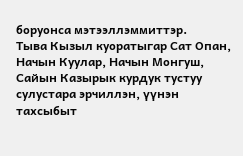боруонса мэтээллэммиттэр.
Тыва Кызыл куоратыгар Сат Опан, Начын Куулар, Начын Монгуш, Сайын Казырык курдук тустуу сулустара эрчиллэн, үүнэн тахсыбыт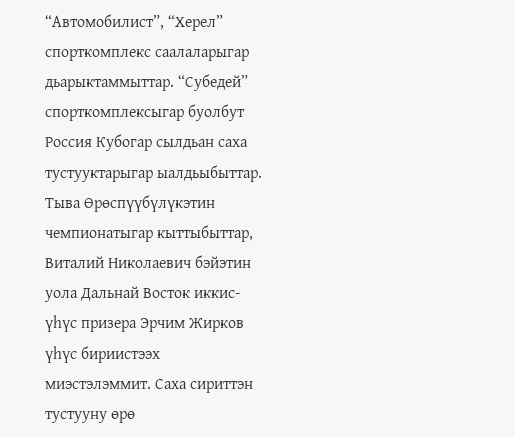“Автомобилист”, “Херел” спорткомплекс саалаларыгар дьарыктаммыттар. “Субедей” спорткомплексыгар буолбут Россия Кубогар сылдьан саха тустууктарыгар ыалдьыбыттар. Тыва Өрөспүүбүлүкэтин чемпионатыгар кыттыбыттар, Виталий Николаевич бэйэтин уола Дальнай Восток иккис-үһүс призера Эрчим Жирков үһүс бириистээх миэстэлэммит. Саха сириттэн тустууну өрө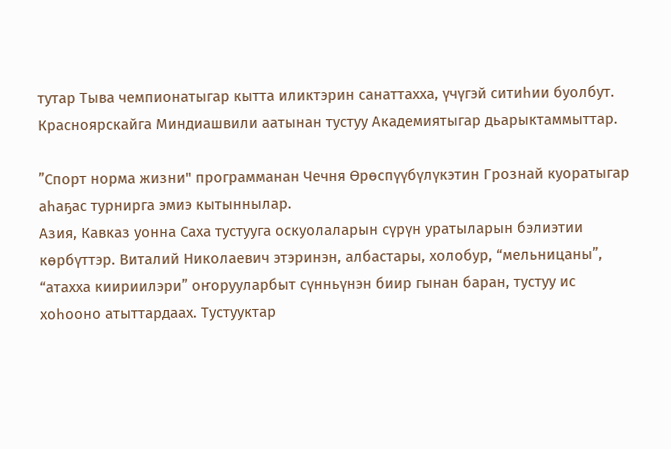тутар Тыва чемпионатыгар кытта иликтэрин санаттахха, үчүгэй ситиһии буолбут. Красноярскайга Миндиашвили аатынан тустуу Академиятыгар дьарыктаммыттар.

”Спорт норма жизни" программанан Чечня Өрөспүүбүлүкэтин Грознай куоратыгар аһаҕас турнирга эмиэ кытыннылар.
Азия, Кавказ уонна Саха тустууга оскуолаларын сүрүн уратыларын бэлиэтии көрбүттэр. Виталий Николаевич этэринэн, албастары, холобур, “мельницаны”, “атахха киириилэри” оҥорууларбыт сүнньүнэн биир гынан баран, тустуу ис хоһооно атыттардаах. Тустууктар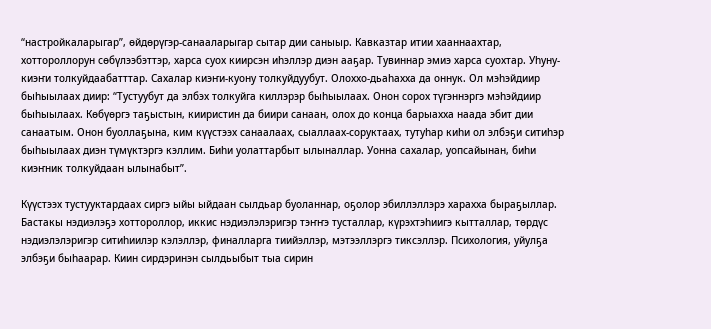“настройкаларыгар”, өйдөрүгэр-санааларыгар сытар дии саныыр. Кавказтар итии хааннаахтар, хоттороллорун сөбүлээбэттэр, харса суох киирсэн иһэллэр диэн ааҕар. Тувиннар эмиэ харса суохтар. Уһуну-киэҥи толкуйдаабатттар. Сахалар киэҥи-куону толкуйдуубут. Олоххо-дьаһахха да оннук. Ол мэһэйдиир быһыылаах диир: “Тустуубут да элбэх толкуйга киллэрэр быһыылаах. Онон сорох түгэннэргэ мэһэйдиир быһыылаах. Көбүөргэ таҕыстын, кииристин да биири санаан, олох до конца барыахха наада эбит дии санаатым. Онон буоллаҕына, ким күүстээх санаалаах, сыаллаах-соруктаах, тутуһар киһи ол элбэҕи ситиһэр быһыылаах диэн түмүктэргэ кэллим. Биһи уолаттарбыт ылыналлар. Уонна сахалар, уопсайынан, биһи киэҥник толкуйдаан ылынабыт”.

Күүстээх тустууктардаах сиргэ ыйы ыйдаан сылдьар буоланнар, оҕолор эбиллэллэрэ харахха быраҕыллар. Бастакы нэдиэлэҕэ хоттороллор, иккис нэдиэлэлэригэр тэҥҥэ тусталлар, күрэхтэһиигэ кытталлар, төрдүс нэдиэлэлэригэр ситиһиилэр кэлэллэр, финалларга тиийэллэр, мэтээллэргэ тиксэллэр. Психология, уйулҕа элбэҕи быһаарар. Киин сирдэринэн сылдьыбыт тыа сирин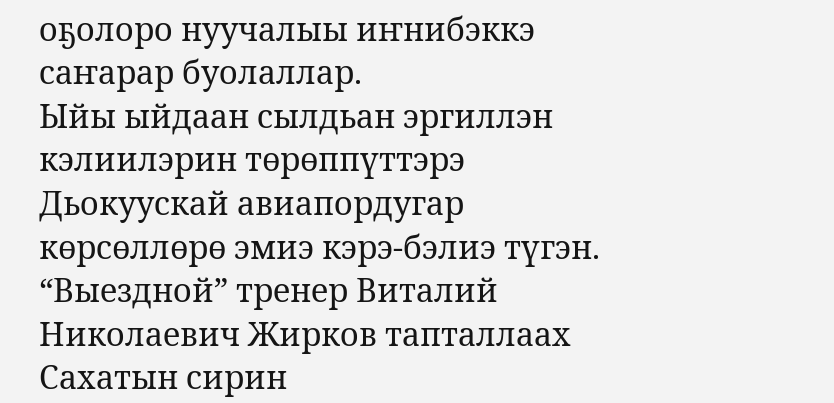оҕолоро нуучалыы иҥнибэккэ саҥарар буолаллар.
Ыйы ыйдаан сылдьан эргиллэн кэлиилэрин төрөппүттэрэ Дьокуускай авиапордугар көрсөллөрө эмиэ кэрэ-бэлиэ түгэн. “Выездной” тренер Виталий Николаевич Жирков тапталлаах Сахатын сирин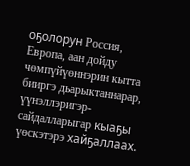оҕолорун Россия, Европа, аан дойду чөмпүйүөннэрин кытта бииргэ дьарыктаннарар, үүнэллэригэр-сайдалларыгар кыаҕы үөскэтэрэ хайҕаллаах.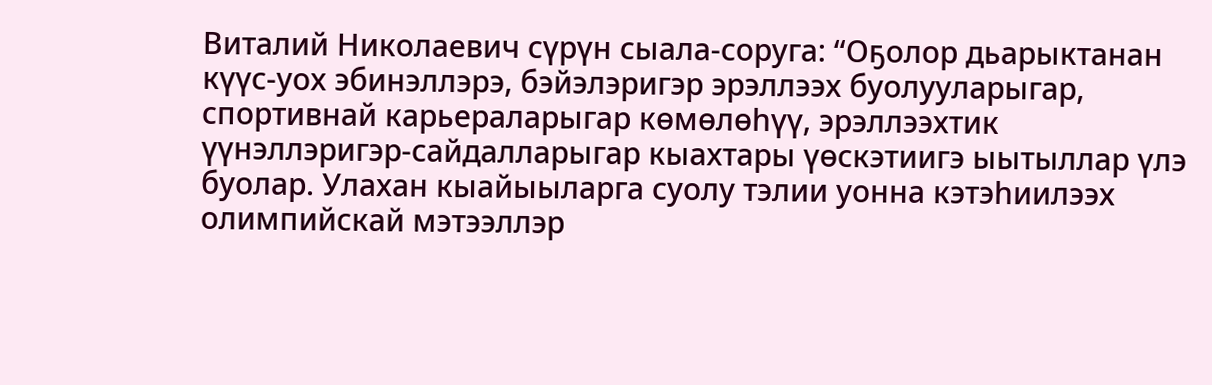Виталий Николаевич сүрүн сыала-соруга: “Оҕолор дьарыктанан күүс-уох эбинэллэрэ, бэйэлэригэр эрэллээх буолууларыгар, спортивнай карьераларыгар көмөлөһүү, эрэллээхтик үүнэллэригэр-сайдалларыгар кыахтары үөскэтиигэ ыытыллар үлэ буолар. Улахан кыайыыларга суолу тэлии уонна кэтэһиилээх олимпийскай мэтээллэр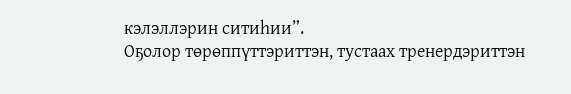кэлэллэрин ситиһии”.
Оҕолор төрөппүттэриттэн, тустаах тренердэриттэн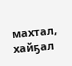махтал, хайҕал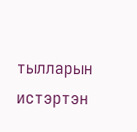тылларын истэртэн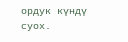ордук күндү суох.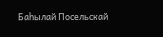Баһылай Посельскай